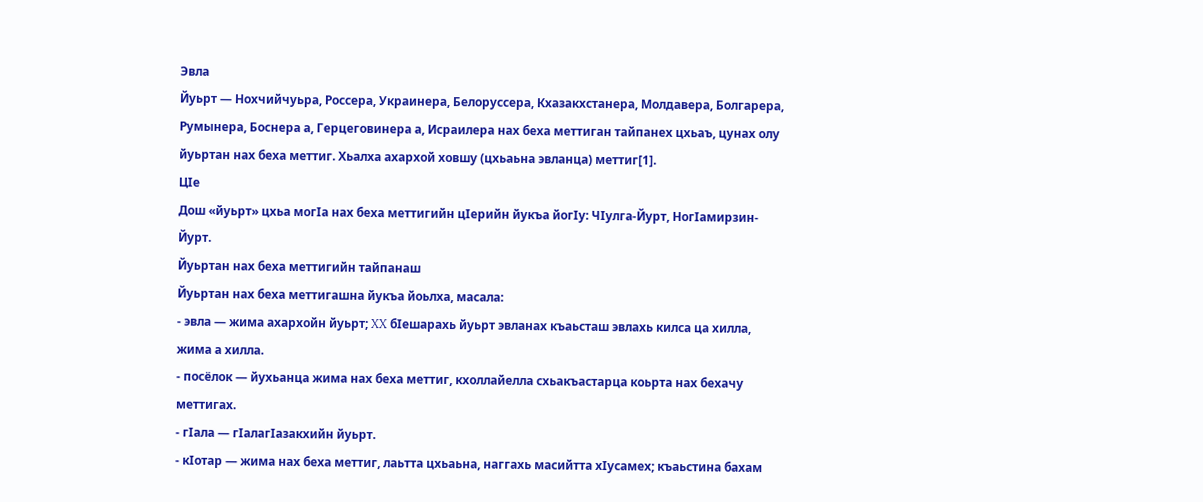Эвла
Йуьрт — Нохчийчуьра, Россера, Украинера, Белоруссера, Кхазакхстанера, Молдавера, Болгарера, Румынера, Боснера а, Герцеговинера а, Исраилера нах беха меттиган тайпанех цхьаъ, цунах олу йуьртан нах беха меттиг. Хьалха ахархой ховшу (цхьаьна эвланца) меттиг[1].
ЦӀе
Дош «йуьрт» цхьа могӀа нах беха меттигийн цӀерийн йукъа йогӀу: ЧӀулга-Йурт, НогӀамирзин-Йурт.
Йуьртан нах беха меттигийн тайпанаш
Йуьртан нах беха меттигашна йукъа йоьлха, масала:
- эвла — жима ахархойн йуьрт; XX бӀешарахь йуьрт эвланах къаьсташ эвлахь килса ца хилла, жима а хилла.
- посёлок — йухьанца жима нах беха меттиг, кхоллайелла схьакъастарца коьрта нах бехачу меттигах.
- гӀала — гӀалагӀазакхийн йуьрт.
- кӀотар — жима нах беха меттиг, лаьтта цхьаьна, наггахь масийтта хӀусамех; къаьстина бахам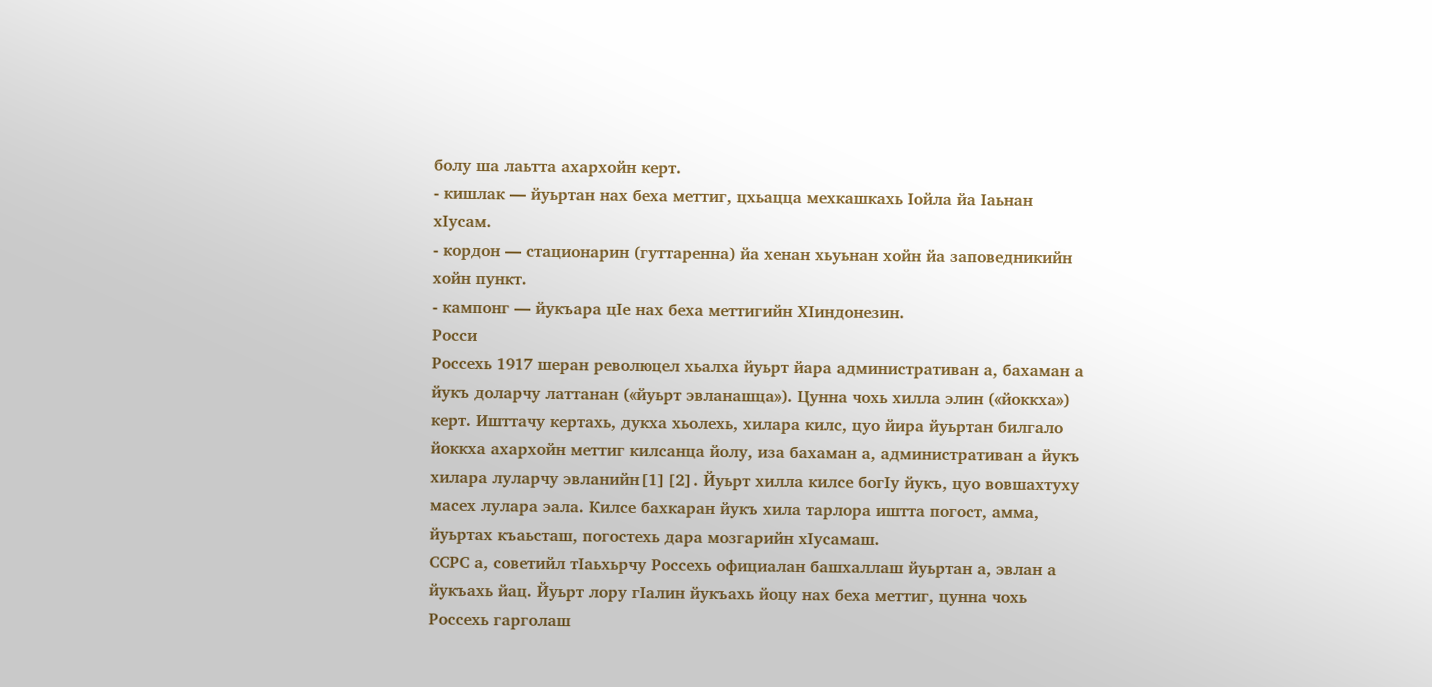болу ша лаьтта ахархойн керт.
- кишлак — йуьртан нах беха меттиг, цхьацца мехкашкахь Ӏойла йа Ӏаьнан хӀусам.
- кордон — стационарин (гуттаренна) йа хенан хьуьнан хойн йа заповедникийн хойн пункт.
- кампонг — йукъара цӀе нах беха меттигийн ХӀиндонезин.
Росси
Россехь 1917 шеран революцел хьалха йуьрт йара административан а, бахаман а йукъ доларчу латтанан («йуьрт эвланашца»). Цунна чохь хилла элин («йоккха») керт. Ишттачу кертахь, дукха хьолехь, хилара килс, цуо йира йуьртан билгало йоккха ахархойн меттиг килсанца йолу, иза бахаман а, административан а йукъ хилара луларчу эвланийн[1][2]. Йуьрт хилла килсе богӀу йукъ, цуо вовшахтуху масех лулара эала. Килсе бахкаран йукъ хила тарлора иштта погост, амма, йуьртах къаьсташ, погостехь дара мозгарийн хӀусамаш.
ССРС а, советийл тӀаьхьрчу Россехь официалан башхаллаш йуьртан а, эвлан а йукъахь йац. Йуьрт лору гӀалин йукъахь йоцу нах беха меттиг, цунна чохь Россехь гарголаш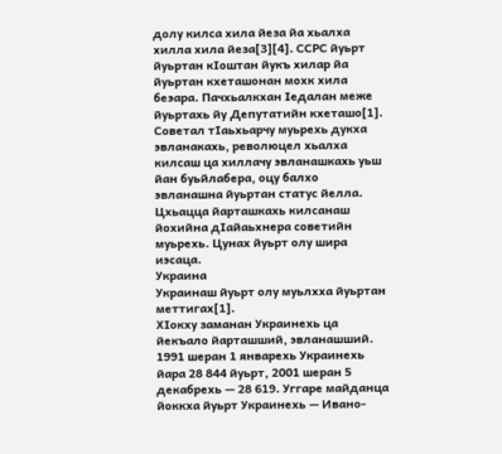долу килса хила йеза йа хьалха хилла хила йеза[3][4]. ССРС йуьрт йуьртан кӀоштан йукъ хилар йа йуьртан кхеташонан мохк хила беэара. Пачхьалкхан Ӏедалан меже йуьртахь йу Депутатийн кхеташо[1].
Советал тӀаьхьарчу муьрехь дукха эвланакахь, революцел хьалха килсаш ца хиллачу эвланашкахь уьш йан буьйлабера, оцу балхо эвланашна йуьртан статус йелла. Цхьацца йарташкахь килсанаш йохийна дӀайаьхнера советийн муьрехь. Цунах йуьрт олу шира иэсаца.
Украина
Украинаш йуьрт олу муьлхха йуьртан меттигах[1].
ХӀокху заманан Украинехь ца йекъало йарташший, эвланашший.
1991 шеран 1 январехь Украинехь йара 28 844 йуьрт, 2001 шеран 5 декабрехь — 28 619. Уггаре майданца йоккха йуьрт Украинехь — Ивано-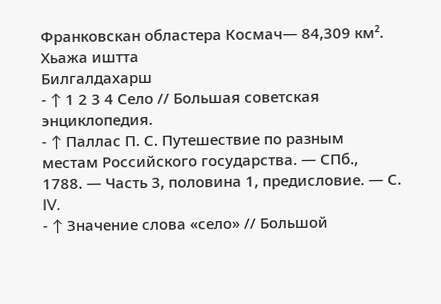Франковскан областера Космач— 84,309 км².
Хьажа иштта
Билгалдахарш
- ↑ 1 2 3 4 Село // Большая советская энциклопедия.
- ↑ Паллас П. С. Путешествие по разным местам Российского государства. — СПб., 1788. — Часть 3, половина 1, предисловие. — С. IV.
- ↑ Значение слова «село» // Большой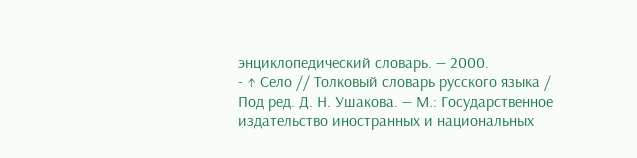энциклопедический словарь. — 2000.
- ↑ Село // Толковый словарь русского языка / Под ред. Д. Н. Ушакова. — М.: Государственное издательство иностранных и национальных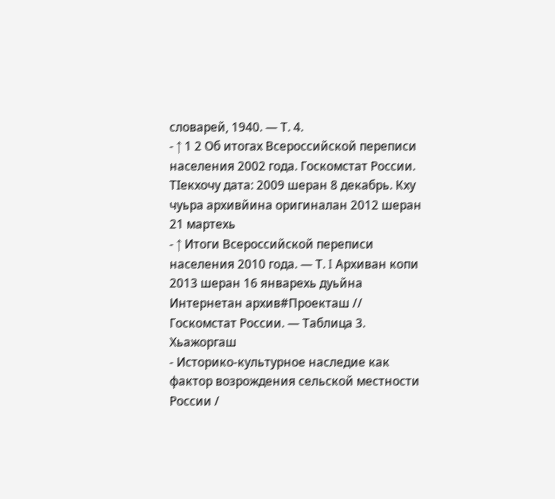словарей, 1940. — Т. 4.
- ↑ 1 2 Об итогах Всероссийской переписи населения 2002 года. Госкомстат России. ТӀекхочу дата: 2009 шеран 8 декабрь. Кху чуьра архивйина оригиналан 2012 шеран 21 мартехь
- ↑ Итоги Всероссийской переписи населения 2010 года. — Т. I Архиван копи 2013 шеран 16 январехь дуьйна Интернетан архив#Проекташ // Госкомстат России. — Таблица 3.
Хьажоргаш
- Историко-культурное наследие как фактор возрождения сельской местности России /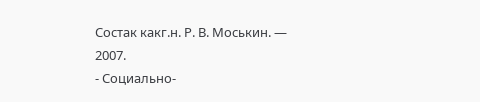Состак какг.н. Р. В. Моськин. — 2007.
- Социально-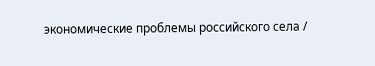экономические проблемы российского села /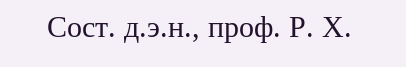Сост. д.э.н., проф. Р. Х.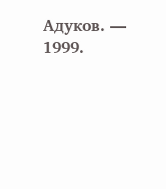Адуков. — 1999.